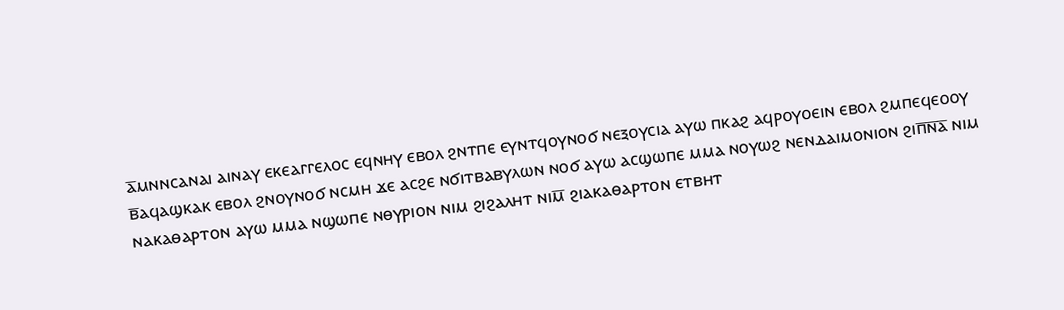ⲁ̅ⲙⲛⲛⲥⲁⲛⲁⲓ ⲁⲓⲛⲁⲩ ⲉⲕⲉⲁⲅⲅⲉⲗⲟⲥ ⲉϥⲛⲏⲩ ⲉⲃⲟⲗ ϩⲛⲧⲡⲉ ⲉⲩⲛⲧϥⲟⲩⲛⲟϭ ⲛⲉⲝⲟⲩⲥⲓⲁ ⲁⲩⲱ ⲡⲕⲁϩ ⲁϥⲣⲟⲩⲟⲉⲓⲛ ⲉⲃⲟⲗ ϩⲙⲡⲉϥⲉⲟⲟⲩ
ⲃ̅ⲁϥⲁϣⲕⲁⲕ ⲉⲃⲟⲗ ϩⲛⲟⲩⲛⲟϭ ⲛⲥⲙⲏ ϫⲉ ⲁⲥϩⲉ ⲛϭⲓⲧⲃⲁⲃⲩⲗⲱⲛ ⲛⲟϭ ⲁⲩⲱ ⲁⲥϣⲱⲡⲉ ⲙⲙⲁ ⲛⲟⲩⲱϩ ⲛⲉⲛⲇⲁⲓⲙⲟⲛⲓⲟⲛ ϩⲓⲡ̅ⲛ̅ⲁ̅ ⲛⲓⲙ ⲛⲁⲕⲁⲑⲁⲣⲧⲟⲛ ⲁⲩⲱ ⲙⲙⲁ ⲛϣⲱⲡⲉ ⲛⲑⲩⲣⲓⲟⲛ ⲛⲓⲙ ϩⲓϩⲁⲗⲏⲧ ⲛⲓⲙ̅ ϩⲓⲁⲕⲁⲑⲁⲣⲧⲟⲛ ⲉⲧⲃⲏⲧ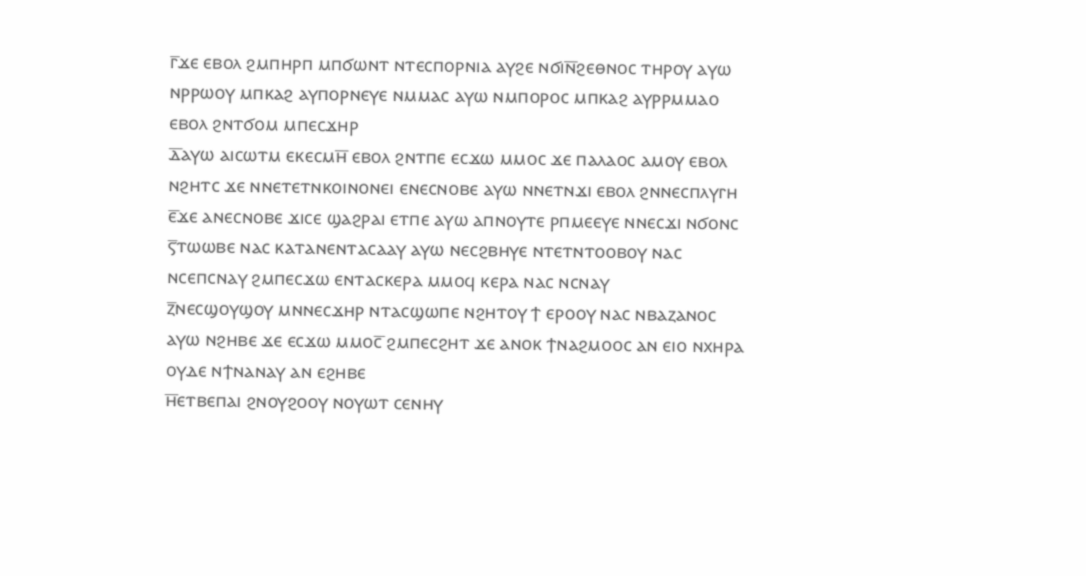ⲅ̅ϫⲉ ⲉⲃⲟⲗ ϩⲙⲡⲏⲣⲡ ⲙⲡϭⲱⲛⲧ ⲛⲧⲉⲥⲡⲟⲣⲛⲓⲁ ⲁⲩϩⲉ ⲛϭⲓⲛ̅ϩⲉⲑⲛⲟⲥ ⲧⲏⲣⲟⲩ ⲁⲩⲱ ⲛⲣⲣⲱⲟⲩ ⲙⲡⲕⲁϩ ⲁⲩⲡⲟⲣⲛⲉⲩⲉ ⲛⲙⲙⲁⲥ ⲁⲩⲱ ⲛⲙⲡⲟⲣⲟⲥ ⲙⲡⲕⲁϩ ⲁⲩⲣⲣⲙⲙⲁⲟ ⲉⲃⲟⲗ ϩⲛⲧϭⲟⲙ ⲙⲡⲉⲥϫⲏⲣ
ⲇ̅ⲁⲩⲱ ⲁⲓⲥⲱⲧⲙ ⲉⲕⲉⲥⲙⲏ̅ ⲉⲃⲟⲗ ϩⲛⲧⲡⲉ ⲉⲥϫⲱ ⲙⲙⲟⲥ ϫⲉ ⲡⲁⲗⲁⲟⲥ ⲁⲙⲟⲩ ⲉⲃⲟⲗ ⲛϩⲏⲧⲥ ϫⲉ ⲛⲛⲉⲧⲉⲧⲛⲕⲟⲓⲛⲟⲛⲉⲓ ⲉⲛⲉⲥⲛⲟⲃⲉ ⲁⲩⲱ ⲛⲛⲉⲧⲛϫⲓ ⲉⲃⲟⲗ ϩⲛⲛⲉⲥⲡⲗⲩⲅⲏ
ⲉ̅ϫⲉ ⲁⲛⲉⲥⲛⲟⲃⲉ ϫⲓⲥⲉ ϣⲁϩⲣⲁⲓ ⲉⲧⲡⲉ ⲁⲩⲱ ⲁⲡⲛⲟⲩⲧⲉ ⲣⲡⲙⲉⲉⲩⲉ ⲛⲛⲉⲥϫⲓ ⲛϭⲟⲛⲥ
ⲋ̅ⲧⲱⲱⲃⲉ ⲛⲁⲥ ⲕⲁⲧⲁⲛⲉⲛⲧⲁⲥⲁⲁⲩ ⲁⲩⲱ ⲛⲉⲥϩⲃⲏⲩⲉ ⲛⲧⲉⲧⲛⲧⲟⲟⲃⲟⲩ ⲛⲁⲥ ⲛⲥⲉⲡⲥⲛⲁⲩ ϩⲙⲡⲉⲥϫⲱ ⲉⲛⲧⲁⲥⲕⲉⲣⲁ ⲙⲙⲟϥ ⲕⲉⲣⲁ ⲛⲁⲥ ⲛⲥⲛⲁⲩ
ⲍ̅ⲛⲉⲥϣⲟⲩϣⲟⲩ ⲙⲛⲛⲉⲥϫⲏⲣ ⲛⲧⲁⲥϣⲱⲡⲉ ⲛϩⲏⲧⲟⲩ ϯ ⲉⲣⲟⲟⲩ ⲛⲁⲥ ⲛⲃⲁⲍⲁⲛⲟⲥ ⲁⲩⲱ ⲛϩⲏⲃⲉ ϫⲉ ⲉⲥϫⲱ ⲙⲙⲟⲥ̅ ϩⲙⲡⲉⲥϩⲏⲧ ϫⲉ ⲁⲛⲟⲕ ϯⲛⲁϩⲙⲟⲟⲥ ⲁⲛ ⲉⲓⲟ ⲛⲭⲏⲣⲁ ⲟⲩⲇⲉ ⲛϯⲛⲁⲛⲁⲩ ⲁⲛ ⲉϩⲏⲃⲉ
ⲏ̅ⲉⲧⲃⲉⲡⲁⲓ ϩⲛⲟⲩϩⲟⲟⲩ ⲛⲟⲩⲱⲧ ⲥⲉⲛⲏⲩ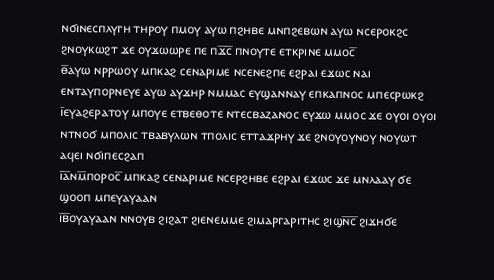ⲛϭⲓⲛⲉⲥⲡⲗⲩⲅⲏ ⲧⲏⲣⲟⲩ ⲡⲙⲟⲩ ⲁⲩⲱ ⲡϩⲏⲃⲉ ⲙⲛⲡϩⲉⲃⲱⲛ ⲁⲩⲱ ⲛⲥⲉⲣⲟⲕϩⲥ ϩⲛⲟⲩⲕⲱϩⲧ ϫⲉ ⲟⲩϫⲱⲱⲣⲉ ⲡⲉ ⲡϫ̅ⲥ̅ ⲡⲛⲟⲩⲧⲉ ⲉⲧⲕⲣⲓⲛⲉ ⲙⲙⲟⲥ̅
ⲑ̅ⲁⲩⲱ ⲛⲣⲣⲱⲟⲩ ⲙⲡⲕⲁϩ ⲥⲉⲛⲁⲣⲓⲙⲉ ⲛⲥⲉⲛⲉϩⲡⲉ ⲉϩⲣⲁⲓ ⲉϫⲱⲥ ⲛⲁⲓ ⲉⲛⲧⲁⲩⲡⲟⲣⲛⲉⲩⲉ ⲁⲩⲱ ⲁⲩϫⲏⲣ ⲛⲙⲙⲁⲥ ⲉⲩϣⲁⲛⲛⲁⲩ ⲉⲡⲕⲁⲡⲛⲟⲥ ⲙⲡⲉⲥⲣⲱⲕϩ
ⲓ̅ⲉⲩⲁϩⲉⲣⲁⲧⲟⲩ ⲙⲡⲟⲩⲉ ⲉⲧⲃⲉⲑⲟⲧⲉ ⲛⲧⲉⲥⲃⲁⲍⲁⲛⲟⲥ ⲉⲩϫⲱ ⲙⲙⲟⲥ ϫⲉ ⲟⲩⲟⲓ ⲟⲩⲟⲓ ⲛⲧⲛⲟϭ ⲙⲡⲟⲗⲓⲥ ⲧⲃⲁⲃⲩⲗⲱⲛ ⲧⲡⲟⲗⲓⲥ ⲉⲧⲧⲁϫⲣⲏⲩ ϫⲉ ϩⲛⲟⲩⲟⲩⲛⲟⲩ ⲛⲟⲩⲱⲧ ⲁϥⲉⲓ ⲛϭⲓⲡⲉⲥϩⲁⲡ
ⲓ̅ⲁ̅ⲛⲙ̅ⲡⲟⲣⲟⲥ̅ ⲙⲡⲕⲁϩ ⲥⲉⲛⲁⲣⲓⲙⲉ ⲛⲥⲉⲣϩⲏⲃⲉ ⲉϩⲣⲁⲓ ⲉϫⲱⲥ ϫⲉ ⲙⲛⲗⲁⲁⲩ ϭⲉ ϣⲟⲟⲡ ⲙⲡⲉⲩⲁⲩⲁⲁⲛ
ⲓ̅ⲃ̅ⲟⲩⲁⲩⲁⲁⲛ ⲛⲛⲟⲩⲃ ϩⲓϩⲁⲧ ϩⲓⲉⲛⲉⲙⲙⲉ ϩⲓⲙⲁⲣⲅⲁⲣⲓⲧⲏⲥ ϩⲓϣⲛ̅ⲥ̅ ϩⲓϫⲏϭⲉ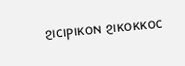ϩⲓⲥⲓⲣⲓⲕⲟⲛ ϩⲓⲕⲟⲕⲕⲟⲥ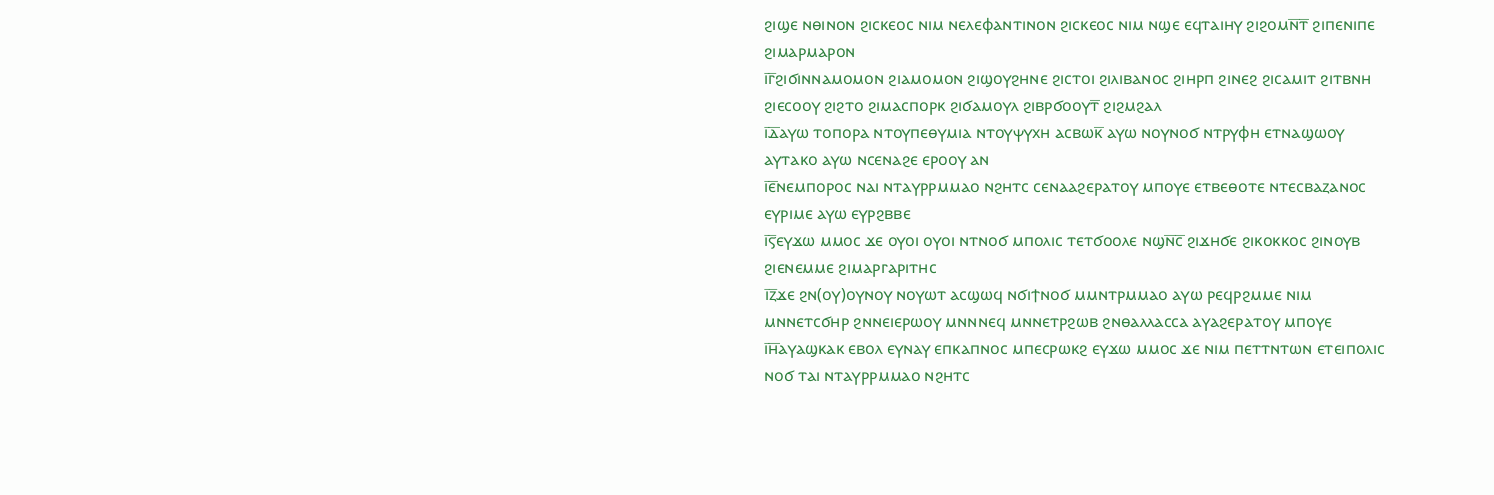ϩⲓϣⲉ ⲛⲑⲓⲛⲟⲛ ϩⲓⲥⲕⲉⲟⲥ ⲛⲓⲙ ⲛⲉⲗⲉⲫⲁⲛⲧⲓⲛⲟⲛ ϩⲓⲥⲕⲉⲟⲥ ⲛⲓⲙ ⲛϣⲉ ⲉϥⲧⲁⲓⲏⲩ ϩⲓϩⲟⲙⲛ̅ⲧ̅ ϩⲓⲡⲉⲛⲓⲡⲉ ϩⲓⲙⲁⲣⲙⲁⲣⲟⲛ
ⲓ̅ⲅ̅ϩⲓϭⲓⲛⲛⲁⲙⲟⲙⲟⲛ ϩⲓⲁⲙⲟⲙⲟⲛ ϩⲓϣⲟⲩϩⲏⲛⲉ ϩⲓⲥⲧⲟⲓ ϩⲓⲗⲓⲃⲁⲛⲟⲥ ϩⲓⲏⲣⲡ ϩⲓⲛⲉϩ ϩⲓⲥⲁⲙⲓⲧ ϩⲓⲧⲃⲛⲏ ϩⲓⲉⲥⲟⲟⲩ ϩⲓϩⲧⲟ ϩⲓⲙⲁⲥⲡⲟⲣⲕ ϩⲓϭⲁⲙⲟⲩⲗ ϩⲓⲃⲣϭⲟⲟⲩⲧ̅ ϩⲓϩⲙϩⲁⲗ
ⲓ̅ⲇ̅ⲁⲩⲱ ⲧⲟⲡⲟⲣⲁ ⲛⲧⲟⲩⲡⲉⲑⲩⲙⲓⲁ ⲛⲧⲟⲩⲯⲩⲭⲏ ⲁⲥⲃⲱⲕ̅ ⲁⲩⲱ ⲛⲟⲩⲛⲟϭ ⲛⲧⲣⲩⲫⲏ ⲉⲧⲛⲁϣⲱⲟⲩ ⲁⲩⲧⲁⲕⲟ ⲁⲩⲱ ⲛⲥⲉⲛⲁϩⲉ ⲉⲣⲟⲟⲩ ⲁⲛ
ⲓ̅ⲉ̅ⲛⲉⲙⲡⲟⲣⲟⲥ ⲛⲁⲓ ⲛⲧⲁⲩⲣⲣⲙⲙⲁⲟ ⲛϩⲏⲧⲥ ⲥⲉⲛⲁⲁϩⲉⲣⲁⲧⲟⲩ ⲙⲡⲟⲩⲉ ⲉⲧⲃⲉⲑⲟⲧⲉ ⲛⲧⲉⲥⲃⲁⲍⲁⲛⲟⲥ ⲉⲩⲣⲓⲙⲉ ⲁⲩⲱ ⲉⲩⲣϩⲃⲃⲉ
ⲓ̅ⲋ̅ⲉⲩϫⲱ ⲙⲙⲟⲥ ϫⲉ ⲟⲩⲟⲓ ⲟⲩⲟⲓ ⲛⲧⲛⲟϭ ⲙⲡⲟⲗⲓⲥ ⲧⲉⲧϭⲟⲟⲗⲉ ⲛϣⲛ̅ⲥ̅ ϩⲓϫⲏϭⲉ ϩⲓⲕⲟⲕⲕⲟⲥ ϩⲓⲛⲟⲩⲃ ϩⲓⲉⲛⲉⲙⲙⲉ ϩⲓⲙⲁⲣⲅⲁⲣⲓⲧⲏⲥ
ⲓ̅ⲍ̅ϫⲉ ϩⲛ(ⲟⲩ)ⲟⲩⲛⲟⲩ ⲛⲟⲩⲱⲧ ⲁⲥϣⲱϥ ⲛϭⲓϯⲛⲟϭ ⲙⲙⲛⲧⲣⲙⲙⲁⲟ ⲁⲩⲱ ⲣⲉϥⲣϩⲙⲙⲉ ⲛⲓⲙ ⲙⲛⲛⲉⲧⲥϭⲏⲣ ϩⲛⲛⲉⲓⲉⲣⲱⲟⲩ ⲙⲛⲛⲛⲉϥ ⲙⲛⲛⲉⲧⲣϩⲱⲃ ϩⲛⲑⲁⲗⲗⲁⲥⲥⲁ ⲁⲩⲁϩⲉⲣⲁⲧⲟⲩ ⲙⲡⲟⲩⲉ
ⲓ̅ⲏ̅ⲁⲩⲁϣⲕⲁⲕ ⲉⲃⲟⲗ ⲉⲩⲛⲁⲩ ⲉⲡⲕⲁⲡⲛⲟⲥ ⲙⲡⲉⲥⲣⲱⲕϩ ⲉⲩϫⲱ ⲙⲙⲟⲥ ϫⲉ ⲛⲓⲙ ⲡⲉⲧⲧⲛⲧⲱⲛ ⲉⲧⲉⲓⲡⲟⲗⲓⲥ ⲛⲟϭ ⲧⲁⲓ ⲛⲧⲁⲩⲣⲣⲙⲙⲁⲟ ⲛϩⲏⲧⲥ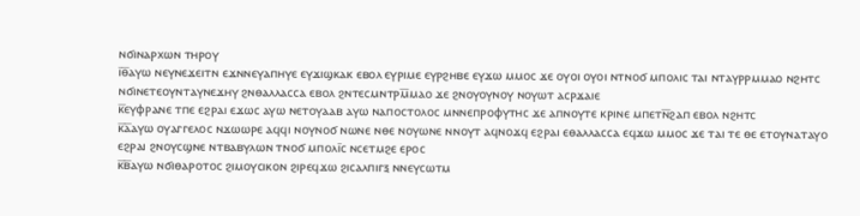ⲛϭⲓⲛⲁⲣⲭⲱⲛ ⲧⲏⲣⲟⲩ
ⲓ̅ⲑ̅ⲁⲩⲱ ⲛⲉⲩⲛⲉϫⲉⲓⲧⲛ ⲉϫⲛⲛⲉⲩⲁⲡⲏⲩⲉ ⲉⲩϫⲓϣⲕⲁⲕ ⲉⲃⲟⲗ ⲉⲩⲣⲓⲙⲉ ⲉⲩⲣϩⲏⲃⲉ ⲉⲩϫⲱ ⲙⲙⲟⲥ ϫⲉ ⲟⲩⲟⲓ ⲟⲩⲟⲓ ⲛⲧⲛⲟϭ ⲙⲡⲟⲗⲓⲥ ⲧⲁⲓ ⲛⲧⲁⲩⲣⲣⲙⲙⲁⲟ ⲛϩⲏⲧⲥ ⲛϭⲓⲛⲉⲧⲉⲟⲩⲛⲧⲁⲩⲛⲉϫⲏⲩ ϩⲛⲑⲁⲗⲗⲁⲥⲥⲁ ⲉⲃⲟⲗ ϩⲛⲧⲉⲥⲙⲛⲧⲣⲙ̅ⲙⲁⲟ ϫⲉ ϩⲛⲟⲩⲟⲩⲛⲟⲩ ⲛⲟⲩⲱⲧ ⲁⲥⲣϫⲁⲓⲉ
ⲕ̅ⲉⲩⲫⲣⲁⲛⲉ ⲧⲡⲉ ⲉϩⲣⲁⲓ ⲉϫⲱⲥ ⲁⲩⲱ ⲛⲉⲧⲟⲩⲁⲁⲃ ⲁⲩⲱ ⲛⲁⲡⲟⲥⲧⲟⲗⲟⲥ ⲙⲛⲛⲉⲡⲣⲟⲫⲩⲧⲏⲥ ϫⲉ ⲁⲡⲛⲟⲩⲧⲉ ⲕⲣⲓⲛⲉ ⲙⲡⲉⲧⲛ̅ϩⲁⲡ ⲉⲃⲟⲗ ⲛϩⲏⲧⲥ
ⲕ̅ⲁ̅ⲁⲩⲱ ⲟⲩⲁⲅⲅⲉⲗⲟⲥ ⲛϫⲱⲱⲣⲉ ⲁϥϥⲓ ⲛⲟⲩⲛⲟϭ ⲛⲱⲛⲉ ⲛⲑⲉ ⲛⲟⲩⲱⲛⲉ ⲛⲛⲟⲩⲧ ⲁϥⲛⲟϫϥ ⲉϩⲣⲁⲓ ⲉⲑⲁⲗⲗⲁⲥⲥⲁ ⲉϥϫⲱ ⲙⲙⲟⲥ ϫⲉ ⲧⲁⲓ ⲧⲉ ⲑⲉ ⲉⲧⲟⲩⲛⲁⲧⲁⲩⲟ ⲉϩⲣⲁⲓ ϩⲛⲟⲩⲥϣⲛⲉ ⲛⲧⲃⲁⲃⲩⲗⲱⲛ ⲧⲛⲟϭ ⲙⲡⲟⲗⲓ̅ⲥ ⲛⲥⲉⲧⲙϩⲉ ⲉⲣⲟⲥ
ⲕ̅ⲃ̅ⲁⲩⲱ ⲛϭⲓⲑⲁⲣⲟⲧⲟⲥ ϩⲓⲙⲟⲩⲥⲓⲕⲟⲛ ϩⲓⲣⲉϥϫⲱ ϩⲓⲥⲁⲗⲡⲓⲅⲝ ⲛⲛⲉⲩⲥⲱⲧⲙ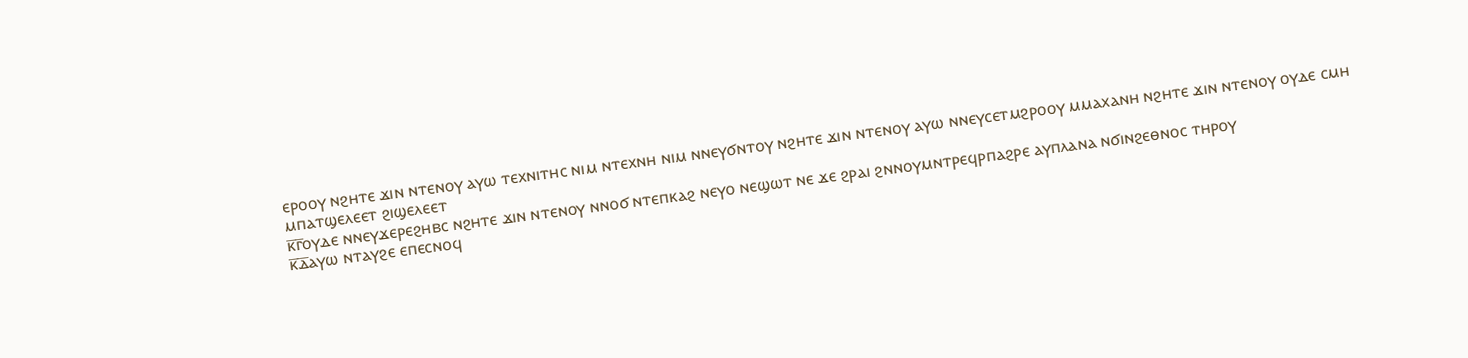ⲉⲣⲟⲟⲩ ⲛϩⲏⲧⲉ ϫⲓⲛ ⲛⲧⲉⲛⲟⲩ ⲁⲩⲱ ⲧⲉⲭⲛⲓⲧⲏⲥ ⲛⲓⲙ ⲛⲧⲉⲭⲛⲏ ⲛⲓⲙ ⲛⲛⲉⲩϭⲛⲧⲟⲩ ⲛϩⲏⲧⲉ ϫⲓⲛ ⲛⲧⲉⲛⲟⲩ ⲁⲩⲱ ⲛⲛⲉⲩⲥⲉⲧⲙϩⲣⲟⲟⲩ ⲙⲙⲁⲭⲁⲛⲏ ⲛϩⲏⲧⲉ ϫⲓⲛ ⲛⲧⲉⲛⲟⲩ ⲟⲩⲇⲉ ⲥⲙⲏ ⲙⲡⲁⲧϣⲉⲗⲉⲉⲧ ϩⲓϣⲉⲗⲉⲉⲧ
ⲕ̅ⲅ̅ⲟⲩⲇⲉ ⲛⲛⲉⲩϫⲉⲣⲉϩⲏⲃⲥ ⲛϩⲏⲧⲉ ϫⲓⲛ ⲛⲧⲉⲛⲟⲩ ⲛⲛⲟϭ ⲛⲧⲉⲡⲕⲁϩ ⲛⲉⲩⲟ ⲛⲉϣⲱⲧ ⲛⲉ ϫⲉ ϩⲣⲁⲓ ϩⲛⲛⲟⲩⲙⲛⲧⲣⲉϥⲣⲡⲁϩⲣⲉ ⲁⲩⲡⲗⲁⲛⲁ ⲛϭⲓⲛϩⲉⲑⲛⲟⲥ ⲧⲏⲣⲟⲩ
ⲕ̅ⲇ̅ⲁⲩⲱ ⲛⲧⲁⲩϩⲉ ⲉⲡⲉⲥⲛⲟϥ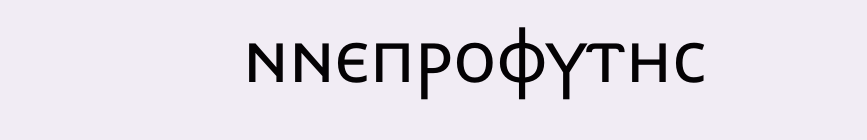ⲛⲛⲉⲡⲣⲟⲫⲩⲧⲏⲥ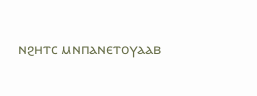ⲛϩⲏⲧⲥ ⲙⲛⲡⲁⲛⲉⲧⲟⲩⲁⲁⲃ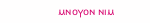ⲙⲛⲟⲩⲟⲛ ⲛⲓⲙ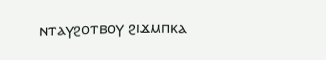ⲛⲧⲁⲩϩⲟⲧⲃⲟⲩ ϩⲓϫⲙⲡⲕⲁ